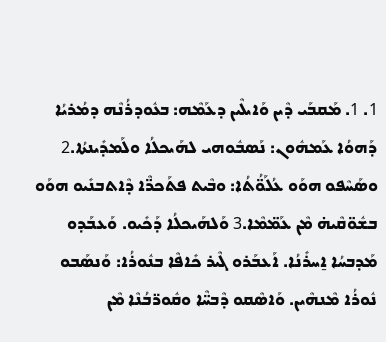1. 1. ܡܰܩܒܰܝ ܕܶܝܢ ܘܰܐܝܠܶܝܢ ܕܥܰܡܶܗ: ܒܥܽܘܕܪܳܢܶܗ ܕܡܳܪܝܳܐ ܕܰܗܘܳܐ ܥܰܡܗܽܘܢ: ܢܰܣܒܽܘܗܝ ܠܗܰܝܟܠܳܐ ܘܠܰܡܕܺܝܢܬܳܐ.2 ܘܣܰܚܶܦܘ ܗܘܰܘ ܥܳܠܰܘ̈ܳܬܳܐ: ܘܒܶܝܬ ܦܬܰܟܖ̈ܶܐ ܕܶܐܬܒܢܺܝܘ ܗܘܰܘ ܒܫܽܘ̈ܩܶܝܗ̇ ܡܶܢ ܥܰܡ̈ܡܶܐ.3 ܘܰܠܗܰܝܟܠܳܐ ܕܰܟܺܝܘ. ܘܰܥܒܰܕܘ ܡܰܕܒܚܳܐ ܐ̱ܚܪܺܢܳܐ. ܐܰܥܒܰܪܘ ܓܶܝܪ ܟܺܐܦܶܐ ܒܢܽܘܪܳܐ: ܘܰܢܣܰܒܘ ܢܽܘܪܳܐ ܡܶܢܗܶܝܢ. ܘܰܐܣܶܩܘ ܕܶܒܚ̈ܶܐ ܘܩܽܘܪ̈ܒܳܢܶܐ ܡܶܢ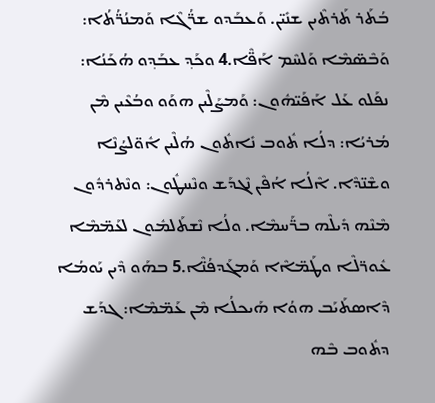ܒܳܬܰܪ ܬܰܪܬܶܝܢ ܫܢܺܝ̈ܢ. ܘܰܥܒܰܕܘ ܫܪ̈ܳܓܶܐ ܘܰܡܢܳܪ̈ܳܬܳܐ: ܘܰܒܶܣ̈ܡܶܐ ܘܰܠܚܶܡ ܐܰܦ̈ܶܐ.4 ܘܟܰܕ݂ ܥܒܰܕ݂ܘ ܗܳܟܰܢܳܐ: ܢܦܰܠܘ ܥܰܠ ܐܰܦܰܝ̈ܗܽܘܢ: ܘܰܡܨܰܠܶܝܢ ܗܘܰܘ ܘܒܳܥܶܝܢ ܡܶܢ ܡܳܪܝܳܐ: ܕܠܳܐ ܬܽܘܒ ܢܺܐܬܽܘܢ ܗܳܠܶܝܢ ܐܽܘ̈ܠܨܳܢܶܐ ܘܫܶܢ̈ܕܶܐ. ܐܶܠܳܐ ܐܳܦܶܢ ܢܶܓܕܰܫ ܘܢܶܚܛܽܘܢ: ܘܢܶܬܪܕܽܘܢ ܡܶܢܶܗ ܕܺܝܠܶܗ ܒܖ̈ܰܚܡܶܐ. ܘܠܳܐ ܢܶܫܬܰܠܡܽܘܢ ܠܥܰܡ̈ܡܶܐ ܥܽܘܪ̈ܠܶܐ ܘܛܰܡ̈ܐܶܐ ܘܰܡܓܰܕܦܳܢ̈ܶܐ.5 ܒܗܰܘ ܕܶܝܢ ܝܰܘܡܳܐ ܕܶܐܣܬܰܝܰܒ ܗܘܳܐ ܗܰܝܟܠܳܐ ܡܶܢ ܥܰܡ̈ܡܶܐ: ܓܕܰܫ ܕܬܽܘܒ ܒܶܗ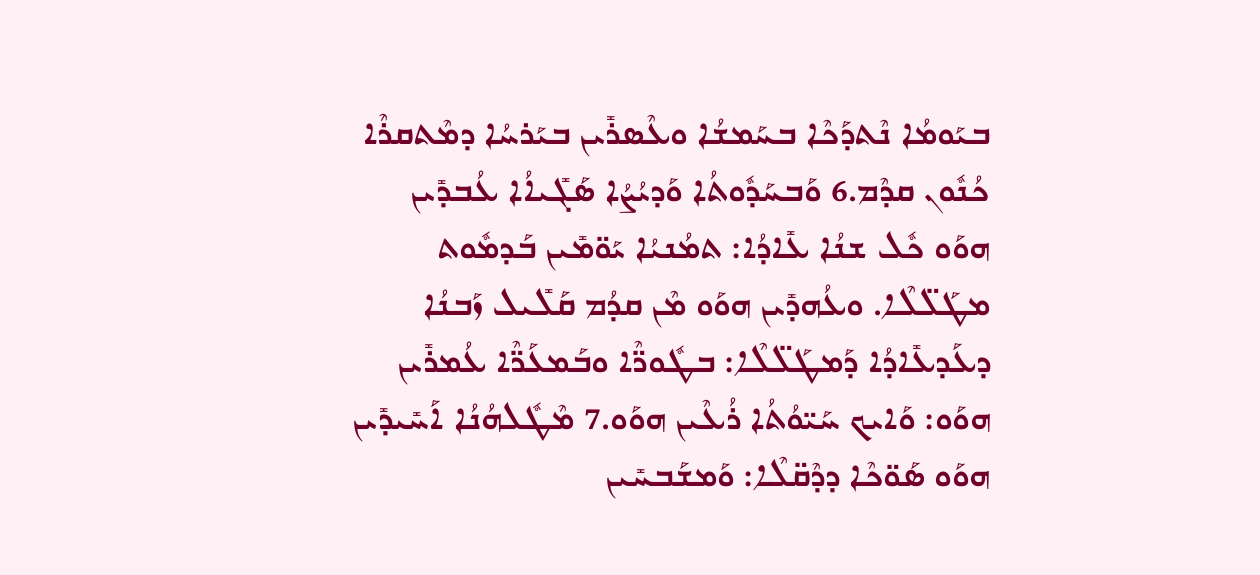ܒܝܰܘܡܳܐ ܢܶܬܕܰܟܶܐ ܒܚܰܡܫܳܐ ܘܥܶܣܪܺܝܢ ܒܝܰܪܚܳܐ ܕܡܶܬܩܪܶܐ ܟܳܢܽܘܢ ܩܕܶܡ.6 ܘܰܒܚܰܕܽܘܬܳܐ ܘܰܕܝܳܨܳܐ ܣܰܓܺܝܐܳܐ ܥܳܒܕܺܝܢ ܗܘܰܘ ܟܽܠ ܫܢܳܐ ܥܺܐܕܳܐ: ܬܡܳܢܝܳܐ ܝܰܘ̈ܡܺܝܢ ܒܰܕܡܽܘܬ ܡܛܰܠ̈ܠܶܐ. ܘܥܳܗܕܺܝܢ ܗܘܰܘ ܡܶܢ ܩܕܳܡ ܩܰܠܺܝܠ ܙܰܒܢܳܐ ܕܥܰܕܥܺܐܕܳܐ ܕܰܡܛܰܠ̈ܠܶܐ: ܒܛܽܘܖ̈ܶܐ ܘܒܰܡܥܰܖ̈ܶܐ ܥܳܡܪܺܝܢ ܗܘܰܘ: ܘܰܐܝܟ ܚܰܝ̈ܘܳܬܳܐ ܪܳܥܶܝܢ ܗܘܰܘ.7 ܡܶܛܽܠܗܳܢܳܐ ܐܰܚܺܝܕܺܝܢ ܗܘܰܘ ܣܰܘ̈ܟܶܐ ܕܕܶܩ̈ܠܶܐ: ܘܰܡܫܰܒܚܺܝܢ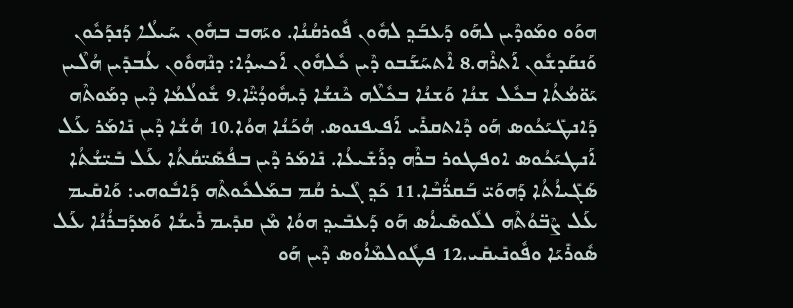ܗܘܰܘ ܘܡܰܘܕܶܝܢ ܠܗܰܘ ܕܰܥܒܰܕ݂ ܠܗܽܘܢ ܦܽܘܪܩܳܢܳܐ. ܘܝܰܗܒ ܒܗܽܘܢ ܚܰܝܠܳܐ ܕܰܢܕܰܟܽܘܢ ܘܰܢܩܰܕܫܽܘܢ ܐܰܬܪܶܗ.8 ܐܶܬܚܰܫܰܒܘ ܕܶܝܢ ܟܽܠܗܽܘܢ ܐܰܟܚܕܳܐ: ܕܢܶܗܘܽܘܢ ܥܳܒܕܺܝܢ ܗܳܠܶܝܢ ܝܰܘ̈ܡܳܬܳܐ ܒܟܽܠ ܫܢܳܐ ܘܰܫܢܳܐ ܒܟܽܠܶܗ ܟܶܢܫܳܐ ܕܺܝܗܽܘܕܳܝ̈ܶܐ.9 ܫܽܘܠܳܡܳܐ ܕܶܝܢ ܕܡܰܘܬܶܗ ܕܰܐܢܛܺܝܰܟܳܘܣ ܗܰܘ ܕܶܐܬܩܪܺܝ ܐܰܦܝܦܢܘܣ. ܗܳܟܰܢܳܐ ܗܘܳܐ.10 ܗܳܫܳܐ ܕܶܝܢ ܢܺܐܡܰܪ ܥܰܠ ܐܰܢܛܝܰܟܳܘܣ ܐܘܦܛܘܪ ܒܪܶܗ ܕܪܰܫܺܝܥܳܐ. ܢܺܐܡܰܪ ܕܶܝܢ ܒܦܳܣܺܝ̈ܩܳܬܳܐ ܥܰܠ ܒܺܝ̈ܫܳܬܳܐ ܣܰܓܺܝܐܳܬܳܐ ܕܰܗܘܰܝ̈ ܒܰܩܪ̈ܳܒܶܐ.11 ܟܰܕ݂ ܓܶܝܪ ܩܳܡ ܒܡܰܠܟܽܘܬܶܗ ܕܰܐܒܽܘܗܝ: ܘܰܐܩܺܝܡ ܥܰܠ ܨܶܒ̈ܘܳܬܶܗ ܠܠܽܘܣܺܝܐܳܣ ܗܰܘ ܕܰܥܒܺܝܕ݂ ܗܘܳܐ ܡܶܢ ܩܕܺܝܡ ܪܺܝܫܳܐ ܘܰܡܕܰܒܪܳܢܳܐ ܥܰܠ ܣܽܘܪܺܝܰܐ ܘܦܽܘܢܺܝܩܺܝ.12 ܦܛܽܘܠܡܶܐܳܘܣ ܕܶܝܢ ܗܰܘ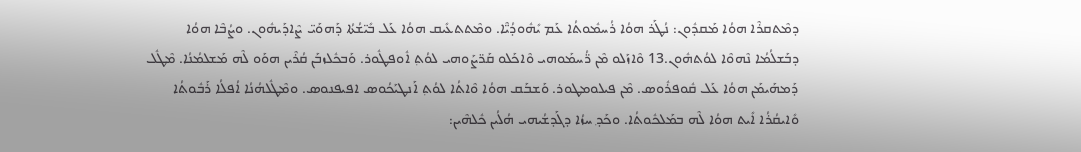ܕܡܶܬܩܪܶܐ ܗܘܳܐ ܡܰܩܕܽܘܢ: ܢܳܛܰܪ ܗܘܳܐ ܪܳܚܡܽܘܬܳܐ ܥܰܡ ܝܺܗܽܘܕܳܝ̈ܶܐ. ܘܡܶܬܬܥܺܝܩ ܗܘܳܐ ܥܰܠ ܒܺܝ̈ܫܳܬܳܐ ܕܰܗܘܰܝ̈ ܨܶܐܕܰܝܗܽܘܢ. ܘܨܳܒܶܐ ܗܘܳܐ ܕܒܰܫܠܳܡܳܐ ܢܶܗܘܶܐ ܠܘܳܬܗܽܘܢ.13 ܘܶܐܙܰܠܘ ܡܶܢ ܪ̈ܳܚܡܰܘܗܝ ܘܶܐܟܰܠܘ ܩܰܪ̈ܨܰܘܗܝ ܠܘܳܬ݂ ܐܽܘܦܛܽܘܪ. ܘܰܒܟܽܠܙܒܰܢ ܩܳܪܶܝܢ ܗܘܰܘ ܠܶܗ ܡܰܫܠܡܳܢܳܐ. ܡܶܛܽܠ ܕܰܡܗܰܝܡܰܢ ܗܘܳܐ ܥܰܠ ܩܽܘܦܪܽܘܣ. ܡܶܢ ܦܝܠܘܡܛܘܪ. ܘܰܫܒܰܩ ܗܘܳܐ ܘܶܐܬܳܐ ܠܘܳܬ݂ ܐܰܢܛܝܰܟܳܘܣ ܐܦܝܦܢܘܣ. ܘܡܶܛܽܠܗܳܢܳܐ ܐܳܦܠܳܐ ܪܰܒܽܘܬܳܐ ܘܺܐܝܩܳܪܳܐ ܐܺܝܬ ܗܘܳܐ ܠܶܗ ܒܡܰܠܟܽܘܬܳܐ. ܘܟܰܕ݂ ܚܙܳܐ ܕܓܰܕܫܳܝܗܝ ܗܳܠܳܝܢ ܟܽܠܗܶܝܢ: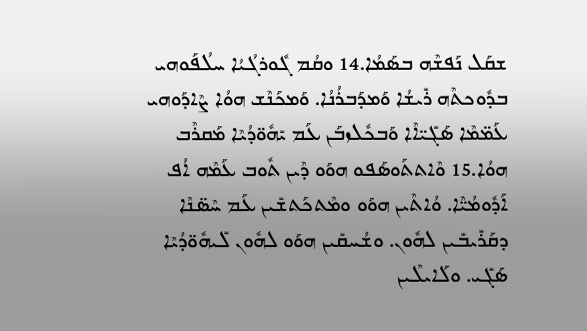ܫܩܰܠ ܢܰܦܫܶܗ ܒܣܰܡܳܐ.14 ܘܩܳܡ ܓܽܘܪܓܳܝܳܐ ܚܠܳܦܰܘܗܝ ܒܕܽܘܟܬܶܗ ܪܺܝܫܳܐ ܘܰܡܕܰܒܪܳܢܳܐ. ܘܰܡܟܰܢܶܫ ܗܘܳܐ ܨܶܐܕܰܘܗܝ ܥܰܡ̈ܡܶܐ ܣܰܓܺܝ̈ܐܶܐ ܘܰܒܟܽܠܙܒܰܢ ܥܰܡ ܝܺܗܽܘ̈ܕܳܝܶܐ ܡܰܩܪܶܒ ܗܘܳܐ.15 ܘܶܐܬܬܰܘܣܰܦܘ ܗܘܰܘ ܕܶܝܢ ܬܽܘܒ ܥܰܡܶܗ ܐܳܦ ܐܰܕܽܘܡܳܝ̈ܶܐ. ܘܳܐܬܶܝܢ ܗܘܰܘ ܘܡܶܬܟܰܬܫܺܝܢ ܥܰܡ ܚܶܣ̈ܢܶܐ ܕܩܰܪܺܝܒܺܝܢ ܠܗܽܘܢ. ܘܫܳܚܩܺܝܢ ܗܘܰܘ ܠܗܽܘܢ ܠܺܝܗܽܘ̈ܕܳܝܶܐ ܣܰܓܺܝ. ܘܠܰܐܝܠܶܝܢ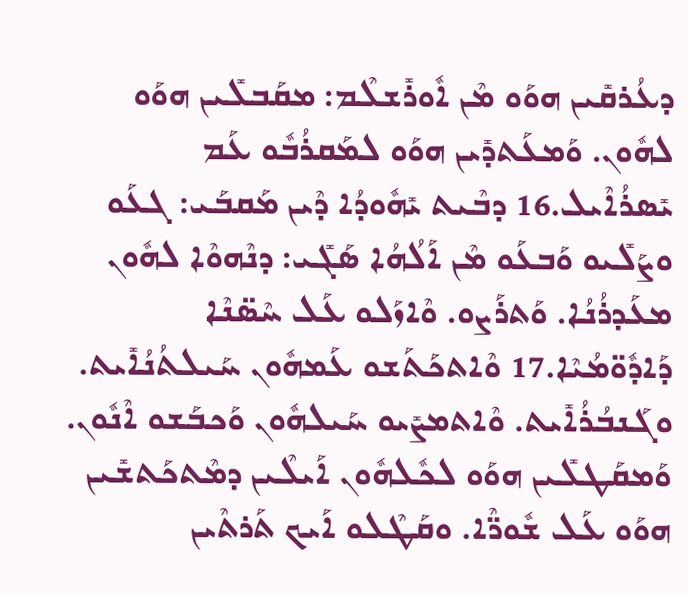ܕܥܳܪܩܺܝܢ ܗܘܰܘ ܡܶܢ ܐܽܘܪܺܫܠܶܡ: ܡܩܰܒܠܺܝܢ ܗܘܰܘ ܠܗܽܘܢ. ܘܰܡܥܰܬܕܺܝܢ ܗܘܰܘ ܠܡܰܩܪܳܒܽܘ ܥܰܡ ܝܺܣܪܳܐܶܝܠ.16 ܕܒܶܝܬ ܝܺܗܽܘܕܳܐ ܕܶܝܢ ܡܰܩܒܰܝ: ܓܥܰܘ ܘܨܰܠܺܝܘ ܘܰܒܥܰܘ ܡܶܢ ܐܰܠܳܗܳܐ ܣܰܓܺܝ: ܕܢܶܗܘܶܐ ܠܗܽܘܢ ܡܥܰܕܪܳܢܳܐ. ܘܰܬܪܰܨܘ. ܘܶܐܙܰܠܘ ܥܰܠ ܚܶܣ̈ܢܶܐ ܕܰܐܕܽܘ̈ܡܳܝܶܐ.17 ܘܶܐܬܟܰܬܰܫܘ ܥܰܡܗܽܘܢ ܚܰܝܠܬܳܢܳܐܺܝܬ. ܘܓܰܢܒܳܪܳܐܺܝܬ. ܘܶܐܬܡܨܺܝܘ ܚܰܝܠܗܽܘܢ ܘܰܟܒܰܫܘ ܐܶܢܽܘܢ. ܘܰܡܩܰܛܠܺܝܢ ܗܘܰܘ ܠܟܽܠܗܽܘܢ ܐܰܝܠܶܝܢ ܕܡܶܬܟܰܬܫܺܝܢ ܗܘܰܘ ܥܰܠ ܫܽܘܖ̈ܶܐ. ܘܩܰܛܶܠܘ ܐܰܝܟ ܬܰܪܬܶܝܢ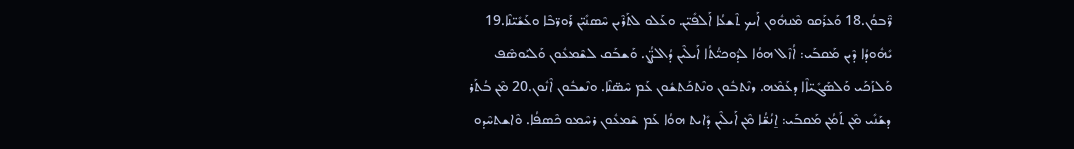ܪ̈ܶܒܘܳܢ.18 ܘܰܥܪܰܩܘ ܡܶܢܗܽܘܢ ܐܰܝܟ ܬܶܫܥܳܐ ܐܰܠܦܺܝ̈ܢ. ܘܥܰܠܘ ܠܬܰܪܶܝܢ ܚܶܣܢܺܝ̈ܢ ܪܰܘܪ̈ܒܶܐ ܘܥܰܫܺܝ̈ܢܶܐ.19 ܝܺܗܽܘܕܳܐ ܕܶܝܢ ܡܰܩܒܰܝ: ܐܳܙܶܠ ܗܘܳܐ ܠܕܽܘܟܝ̈ܳܬܳܐ ܐܰܝܠܶܝܢ ܕܳܐܠܨ̈ܳܢ. ܘܰܫܒܰܩ ܠܫܶܡܥܽܘܢ ܘܰܠܝܰܘܣܶܦ ܘܰܠܙܰܟܰܝ ܘܰܠܣܰܓܺܝ̈ܐܶܐ ܕܥܰܡܶܗ. ܖܢܶܬܒܽܘܢ ܘܢܶܬܟܰܬܫܽܘܢ ܥܰܡ ܚܶܣ̈ܢܶܐ. ܘܢܶܫܒܽܘܢ ܐܶܢܽܘܢ.20 ܡܶܢ ܒܳܬܰܪ ܕܫܰܢܺܝ ܡܶܢ ܬܰܡܳܢ ܡܰܩܒܰܝ: ܐ̱ܢܳܫ̈ܳܐ ܡܶܢ ܐܰܝܠܶܝܢ ܕܺܐܝܬ ܗܘܳܐ ܥܰܡ ܫܶܡܥܽܘܢ ܪܚܶܡܘ ܟܶܣܦܳܐ. ܘܶܐܫܬܚܶܕܘ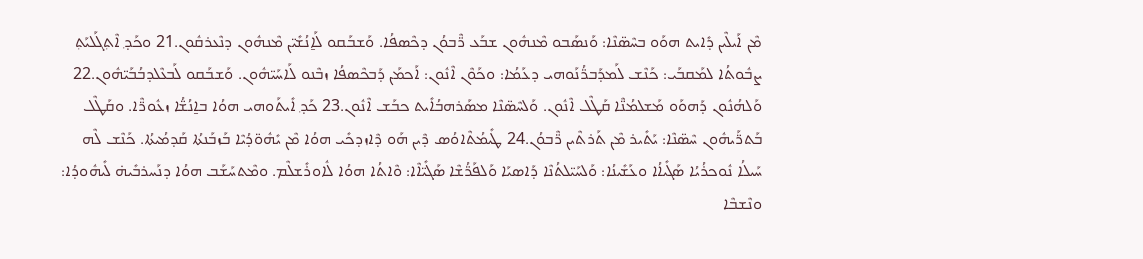ܡܶܢ ܐܰܝܠܶܝܢ ܕܺܐܝܬ ܗܘܰܘ ܒܚܶܣ̈ܢܶܐ: ܘܰܢܣܰܒܘ ܡܶܢܗܽܘܢ ܫܒܰܥ ܪ̈ܶܒܘܳܢ ܕܟܶܣܦܳܐ. ܘܰܫܒܰܩܘ ܠܰܐ̱ܢܳܫܺܝ̈ܢ ܡܶܢܗܽܘܢ ܕܢܶܥܪܩܽܘܢ.21 ܘܟܰܕ݂ ܐܶܬ݂ܓܰܠܝܰܬ݂ ܨܒܽܘܬܳܐ ܠܡܰܩܒܰܝ: ܟܰܢܶܫ ܠܰܡܕܰܒܪ̈ܳܢܰܘܗܝ ܕܥܰܡܳܐ: ܘܟܰܘܶܢ ܐܶܢܽܘܢ: ܐܰܟܡܰܢ ܕܰܒܟܶܣܦܳܐ ܙܒܶܢܘ ܠܰܐܚܰܝ̈ܗܽܘܢ. ܘܰܫܒܰܩܘ ܠܰܒܥܶܠܕܒܳܒܰܝ̈ܗܽܘܢ.22 ܘܰܠܗܳܢܽܘܢ ܕܰܗܘܰܘ ܡܰܫܠܡܳܢ̈ܶܐ ܩܰܛܶܠ ܐܶܢܽܘܢ. ܘܰܠܚܶܣ̈ܢܶܐ ܡܣܰܪܗܒܳܐܺܝܬ ܟܒܰܫ ܐܶܢܽܘܢ.23 ܟܰܕ݂ ܐܺܝܬܰܘܗܝ ܗܘܳܐ ܒܐ̱ܢܳܫ̈ܳܐ ܙܥܽܘܖ̈ܶܐ. ܘܩܰܛܶܠ ܒܰܬܖ̈ܰܝܗܽܘܢ ܚܶܣ̈ܢܶܐ: ܝܰܬܺܝܪ ܡܶܢ ܬܰܪܬܶܝܢ ܪ̈ܶܒܘܳܢ.24 ܛܺܝܡܳܬܶܐܘܳܣ ܕܶܝܢ ܗܰܘ ܕܶܐܙܕܟܺܝ ܗܘܳܐ ܡܶܢ ܝܺܗܽܘ̈ܕܳܝܶܐ ܒܰܙܒܰܢܬܳܐ ܩܰܕܡܳܝܬܳܐ. ܟܰܢܶܫ ܠܶܗ ܚܰܝܠܳܐ ܢܽܘܟܪܳܝܳܐ ܣܰܓܺܝܐܳܐ ܘܥܰܫܺܝܢܳܐ: ܘܰܠܚܰܝ̈ܠܬܳܢܶܐ ܕܰܐܣܝܰܐ ܘܰܠܦܰܪ̈ܳܫܶܐ ܣܰܓܺܝ̈ܐܶܐ: ܘܶܐܬܳܐ ܗܘܳܐ ܠܽܐܘܪܺܫܠܶܡ. ܘܡܶܬܚܰܫܰܒ ܗܘܳܐ ܕܢܰܚܪܒܺܝܗ̇ ܠܺܝܗܽܘܕܳܐ: ܘܢܶܫܒܶܐ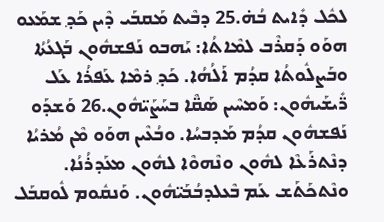ܠܟܽܠ ܕܺܐܝܬ ܒܳܗ̇.25 ܕܒܶܝܬ ܡܰܩܒܰܝ ܕܶܝܢ ܟܰܕ݂ ܫܡܰܥܘ ܗܘܰܘ ܕܰܩܪܶܒ ܠܡܶܐܬܳܐ: ܝܰܗܒܘ ܢܰܦܫܗܽܘܢ ܒܰܓܥܳܬܳܐ ܘܒܰܨܠܽܘܬܳܐ ܩܕܳܡ ܐܰܠܳܗܳܐ. ܟܰܕ݂ ܪܡܶܐ ܥܰܦܪܳܐ ܥܰܠ ܪ̈ܺܝܫܰܝܗܽܘܢ: ܘܰܡܚܶܝܢ ܣܰܩ̈ܶܐ ܒܚܰܨܰܝ̈ܗܽܘܢ.26 ܘܰܫܕܰܘ ܢܰܦܫܗܽܘܢ ܩܕܳܡ ܡܰܕܒܚܳܐ. ܘܒܳܥܶܝܢ ܗܘܰܘ ܡܶܢ ܡܳܪܝܳܐ ܕܢܶܬܪܰܥܶܐ ܠܗܽܘܢ ܘܢܶܗܘܶܐ ܠܗܽܘܢ ܡܥܰܕܪܳܢܳܐ. ܘܢܶܬܟܰܬܰܫ ܥܰܡ ܒܶܥܠܕܒܳܒܰܝ̈ܗܽܘܢ. ܘܰܢܩܽܘܡ ܠܽܘܩܒܰܠ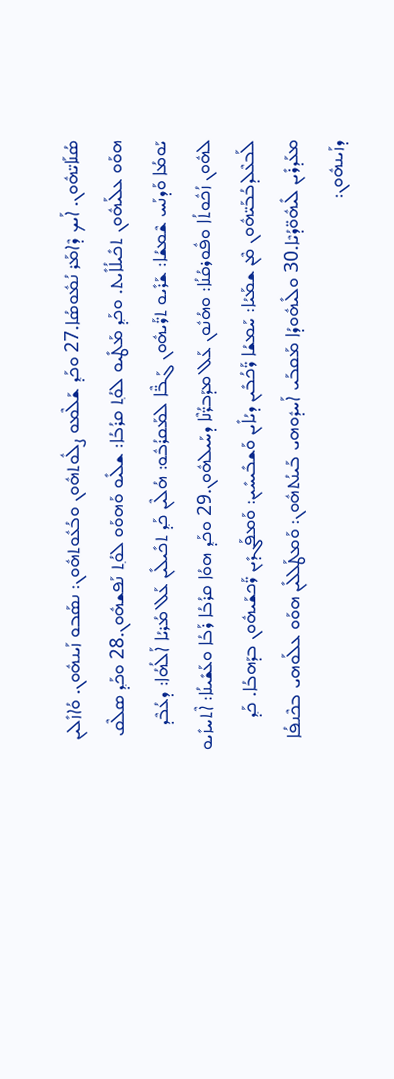ܣܳܢܰܐܝ̈ܗܽܘܢ. ܐܰܝܟ ܕܶܐܡܰܪ ܢܳܡܽܘܣܳܐ.27 ܘܟܰܕ݂ ܫܰܠܶܡܘ ܨܠܽܘܬܗܽܘܢ ܘܒܳܥܽܘܬܗܽܘܢ: ܢܣܰܒܘ ܙܰܝܢܗܽܘܢ. ܘܳܐܙܺܠܝܢ ܗܘܰܘ ܥܠܰܝܗܽܘܢ ܬܟܺܝܠܳܐܺܝܬ. ܘܟܰܕ݂ ܡܰܛܺܝܘ ܠܘܳܬ݂ ܩܪܳܒܳܐ: ܫܠܺܝܘ ܘܰܗܘܰܘ ܠܘܳܬ݂ ܢܰܦܫܗܽܘܢ.28 ܘܟܰܕ݂ ܣܠܶܩ ܝܰܘܡܳܐ ܘܰܕܢܰܚ ܫܶܡܫܳܐ: ܫܰܪܺܝܘ ܬܖ̈ܰܝܗܽܘܢ ܓܰܒ̈ܶܐ ܠܡܰܩܪܳܒܽܘ: ܗܳܠܶܝܢ ܟܰܕ݂ ܬܟܺܝܠܺܝܢ ܥܰܠ ܡܳܪܝܳܐ ܐܰܠܳܗܳܐ: ܕܥܳܒܶܕ ܠܗܽܘܢ ܙܳܟܽܘܬܳܐ ܘܦܽܘܪܩܳܢܳܐ: ܘܗܳܢܽܘܢ ܥܰܠ ܡܕܰܒܪ̈ܳܢܶܐ ܕܚܰܝܠܗܽܘܢ.29 ܘܟܰܕ݂ ܗܘܳܐ ܩܪܳܒܳܐ ܪܰܒܳܐ ܘܥܰܫܺܝܢܳܐ: ܐܶܬܚܙܺܝܘ ܠܰܒܥܶܠܕܒܳܒܰܝ̈ܗܽܘܢ ܡܶܢ ܫܡܰܝܳܐ: ܚܰܡܫܳܐ ܖ̈ܰܟܳܒܺܝܢ ܕܝܳܐܺܝܢ ܘܰܫܒܺܝܚܺܝܢ: ܘܰܡܦܰܓܕܺܝܢ ܖ̈ܰܟܫܰܝܗܽܘܢ ܒܕܰܗܒܳܐ. ܟܰܕ݂ ܡܥܰܕܪܺܝܢ ܠܺܝܗܽܘ̈ܕܳܝܶܐ.30 ܘܠܺܝܗܽܘܕܳܐ ܡܰܩܒܰܝ ܐܰܚܕܽܘܗܝ ܒܰܝܢܳܬܗܽܘܢ: ܘܰܡܛܰܠܠܺܝܢ ܗܘܰܘ ܥܠܰܘܗܝ ܒܟܶܢܦܳܐ ܕܙܰܝܢܗܽܘܢ: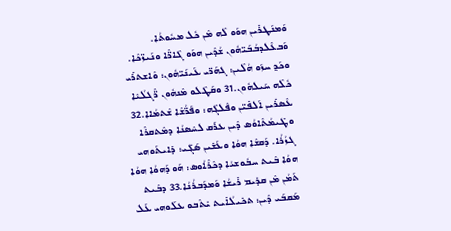ܘܰܡܢܰܛܪܺܝܢ ܗܘܰܘ ܠܶܗ ܡܶܢ ܟܽܠ ܡܚܽܘܬܳܐ. ܘܰܒܥܶܠܕܒܳܒܰܝ̈ܗܽܘܢ ܫܳܕܶܝܢ ܗܘܰܘ ܓܶܐܖ̈ܶܐ ܘܢܰܝܙ̈ܟܶܐ. ܘܟܰܕ݂ ܚܙܰܘ ܗܳܠܶܝܢ: ܓܗܰܪ̈ܝ ܥܰܝܢܰܝ̈ܗܽܘܢ: ܘܶܐܫܬܪܺܝ ܟܽܠܶܗ ܚܰܝܠܗܽܘܢ.31 ܘܩܰܛܶܠܘ ܡܶܢܗܽܘܢ ܪ̈ܶܓܠܳܝܶܐ ܥܶܣܪܺܝܢ ܐܰܠܦܺܝ̈ܢ ܘܦܶܠܓܶܗ: ܘܦܰܪ̈ܳܫܶܐ ܫܶܬܡܳܐܐ.32 ܘܛܺܝܡܳܬܶܐܘܳܣ ܕܶܝܢ ܥܪܰܩ ܠܚܶܣܢܳܐ ܕܡܶܬܩܪܶܐ ܓܙܳܪܳܐ. ܕܰܩܫܶܐ ܗܘܳܐ ܘܥܰܫܺܝܢ ܣܰܓܺܝ: ܕܺܐܝܬܰܘܗܝ ܗܘܳܐ ܒܶܝܬ ܚܒܽܘܫܝܳܐ ܕܟܶܪܶܐܳܘܣ: ܗܰܘ ܕܰܗܘܳܐ ܗܘܳܐ ܬܰܡܳܢ ܡܶܢ ܩܕܺܝܡ ܪܺܝܫܳܐ ܘܰܡܕܰܒܪܳܢܳܐ.33 ܕܒܶܝܬ ܡܰܩܒܰܝ ܕܶܝܢ: ܬܟܺܝܠܳܐܺܝܬ ܝܺܬܶܒܘ ܥܠܰܘܗܝ ܥܰܠ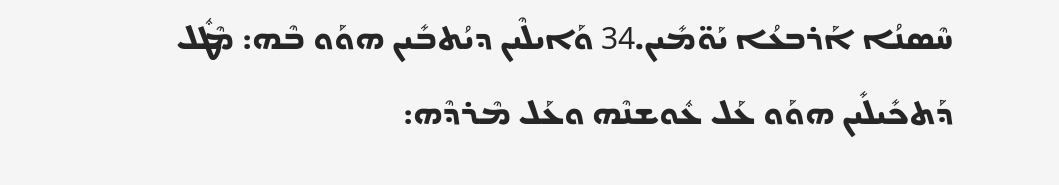ܚܶܣܢܳܐ ܐܰܪܒܥܳܐ ܝܰܘ̈ܡܺܝܢ.34 ܘܰܐܝܠܶܝܢ ܕܝܳܬܒܺܝܢ ܗܘܰܘ ܒܶܗ: ܡܶܛܽܠ ܕܰܬܟܺܝܠܺܝܢ ܗܘܰܘ ܥܰܠ ܥܽܘܫܢܶܗ ܘܥܰܠ ܡܶܪܕܶܗ: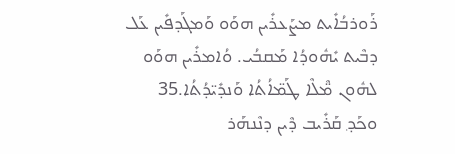ܪܰܘܪܒܳܐܺܝܬ ܡܨܰܥܪܺܝܢ ܗܘܰܘ ܘܰܡܓܰܕܦܺܝܢ ܥܰܠ ܕܒܶܝܬ ܝܺܗܽܘܕܳܐ ܡܰܩܒܳܝ. ܘܳܐܡܪܺܝܢ ܗܘܰܘ ܠܗܽܘܢ ܡ̈ܶܠܶܐ ܛܰܡ̈ܐܳܬܳܐ ܘܰܢܕܺܝ̈ܕܳܬܳܐ.35 ܘܟܰܕ݂ ܩܰܪܺܝܒ ܕܶܝܢ ܕܢܶܢܗܰܪ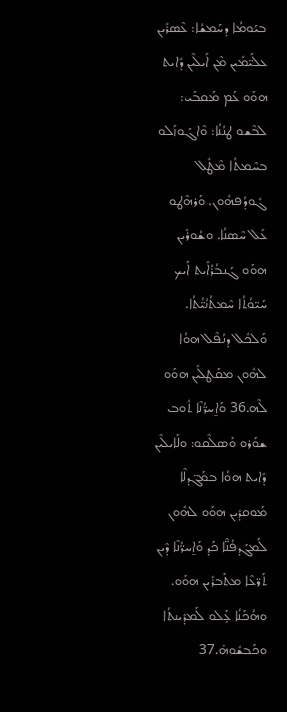ܒܝܰܘܡܳܐ ܕܚܰܡܫܳܐ: ܥܶܣܪܺܝܢ ܥܠܰܝ̈ܡܺܝܢ ܡܶܢ ܐܰܝܠܶܝܢ ܕܺܐܝܬ ܗܘܰܘ ܥܰܡ ܡܰܩܒܰܝ: ܠܒܶܫܘ ܛܢܳܢܳܐ: ܘܶܐܓܰܘܙܰܠܘ ܒܚܶܡܬܳܐ ܡܶܛܽܠ ܓܽܘܕܳܦܗܽܘܢ. ܘܰܪܗܶܛܘ ܥܰܠ ܚܶܣܢܳܐ. ܘܫܳܘܪܺܝܢ ܗܘܰܘ ܓܰܢܒܳܪܳܐܺܝܬ ܐܰܝܟ ܚܰܝ̈ܘܳܬܳܐ ܚܶܡܬܳܢܳܝ̈ܳܬܳܐ. ܘܰܠܟܽܠ ܕܢܳܦܶܠ ܗܘܳܐ ܠܗܽܘܢ ܡܩܰܛܠܺܝܢ ܗܘܰܘ ܠܶܗ.36 ܘܰܐ̱ܚܪ̈ܳܢܶܐ ܬܽܘܒ ܫܘܰܪܘ ܘܰܣܠܶܩܘ: ܘܠܰܐܝܠܶܝܢ ܕܺܐܝܬ ܗܘܳܐ ܒܡܰܓ̈ܕܠܶܐ ܡܰܘܩܕܺܝܢ ܗܘܰܘ ܠܗܽܘܢ ܠܰܡܓܰܕܦܳܢ̈ܶܐ ܟܰܕ݂ ܘܰܐ̱ܚܪ̈ܳܢܶܐ ܕܶܝܢ ܬܰܪ̈ܥܶܐ ܡܬܰܒܪܺܝܢ ܗܘܰܘ. ܘܗܳܟܰܢܳܐ ܥ̣ܰܠܘ ܠܰܡܕܺܝܢܬܳܐ ܘܟܰܒܫܽܘܗ̇.37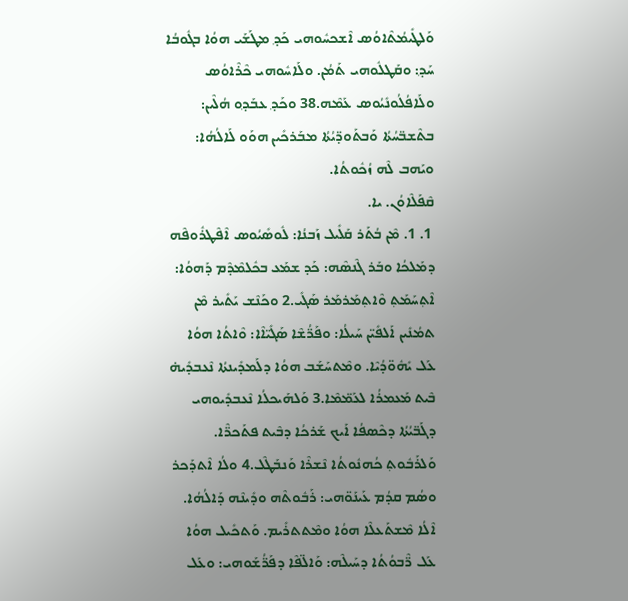ܘܰܠܛܺܝܡܳܬܶܐܘܳܣ ܐܶܫܟܚܽܘܗܝ ܟܰܕ݂ ܡܛܰܫܰܝ ܗܘܳܐ ܒܓܽܘܒܳܐ ܚܰܕ݂: ܘܩܰܛܠܽܘܗܝ ܬܰܡܳܢ. ܘܠܰܐܚܽܘܗܝ ܟܶܪܶܐܘܳܣ ܘܠܰܐܦܳܠܳܘܢܺܝܳܘܣ ܥܰܡܶܗ.38 ܘܟܰܕ݂ ܥܒܰܕ݂ܘ ܗܳܠܶܝܢ: ܒܬܶܫܒ̈ܚܳܬܳܐ ܘܰܒܬܰܘܕ̈ܝܳܬܳܐ ܡܒܰܪܟܺܝܢ ܗܘܰܘ ܠܰܐܠܳܗܳܐ: ܘܝܰܗܒ ܠܶܗ ܙܳܟܽܘܬܳܐ.
ܩܶܦܰܠܶܐܘܳܢ. ܝܐ.
 1. 1. ܡܶܢ ܒܳܬܰܪ ܩܰܠܺܝܠ ܙܰܒܢܳܐ: ܠܽܘܣܺܝܳܘܣ ܐܶܦܶܛܪܽܘܦܶܗ ܕܡܰܠܟܳܐ ܘܒܰܪ ܓܶܢܣܶܗ: ܟܰܕ ܫܡܰܥ ܒܟܽܠܡܶܕܶܡ ܕܰܗܘܳܐ: ܐܶܬ݂ܚܰܡܰܬ݂ ܘܶܐܬ݂ܡܰܪܡܰܪ ܣܰܓܺܝ.2 ܘܟܰܢܶܫ ܝܰܬܺܝܪ ܡܶܢ ܬܡܳܢܺܝܢ ܐܰܠܦܺܝ̈ܢ ܚܰܝܠܳܐ: ܘܦܰܪ̈ܳܫܶܐ ܣܰܓܺܝ̈ܐܶܐ: ܘܶܐܬܳܐ ܗܘܳܐ ܥܰܠ ܝܺܗܽܘ̈ܕܳܝܶܐ. ܘܡܶܬܚܰܫܰܒ ܗܘܳܐ ܕܠܰܡܕܺܝܢܬܳܐ ܢܶܥܒܕܺܝܗ̇ ܒܶܝܬ ܡܰܥܡܪܳܐ ܠܥܰܡ̈ܡܶܐ.3 ܘܰܠܗܰܝܟܠܳܐ ܢܶܥܒܕܺܝܘܗܝ ܕܓܰܒ̈ܝܳܬܳܐ ܕܟܶܣܦܳܐ ܐܰܝܟ ܫܰܪܟܳܐ ܕܒܶܝܬ ܦܬܰܟܖ̈ܶܐ. ܘܰܠܪܰܒܽܘܬ݂ ܟܳܗܢܽܘܬܳܐ ܢܶܫܪܶܐ ܘܰܢܒܰܛܶܠ.4 ܘܠܳܐ ܐܶܬܕܰܟܪ ܘܣܳܡ ܩܕܳܡ ܥܰܝܢܰܘ̈ܗܝ: ܪܰܒܽܘܬܶܗ ܘܕܺܝܢܶܗ ܕܰܐܠܳܗܳܐ. ܐܶܠܳܐ ܡܶܫܬܰܥܠܶܐ ܗܘܳܐ ܘܡܶܬܬܪܺܝܡ. ܘܰܬܟܺܝܠ ܗܘܳܐ ܥܰܠ ܪ̈ܶܒܘܳܬܳܐ ܕܚܰܝܠܶܗ: ܘܰܐܠ̈ܦܶܐ ܕܦܰܪ̈ܳܫܰܘܗܝ: ܘܥܰܠ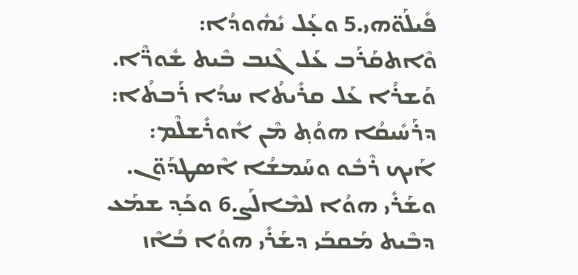ܦܺܝܠܰܘ̈ܗܝ.5 ܘܥ̣ܰܠ ܝܺܗܽܘܕܳܐ: ܘܶܐܬܩܰܪܰܒ ܥܰܠ ܓܶܢܒ ܒܶܝܬ ܫܽܘܖ̈ܶܐ. ܘܰܫܪܳܐ ܥܰܠ ܩܪܺܝܬܳܐ ܚܕܳܐ ܪܰܒܬܳܐ: ܕܪܰܚܺܝܩܳܐ ܗܘܳܬ݂ ܡܶܢ ܐܽܘܪܺܫܠܶܡ: ܐܰܝܟ ܪܶܒܽܘ ܘܚܰܡܫܳܐ ܐܶܣܛܕܰܘ̈ܢ. ܘܫܰܪܺܝ ܗܘܳܐ ܠܡܶܐܠܰܨ.6 ܘܟܰܕ݂ ܫܡܰܥ ܕܒܶܝܬ ܡܰܩܒܰܝ ܕܫܰܪܺܝ ܗܘܳܐ ܒܳܐܶܙ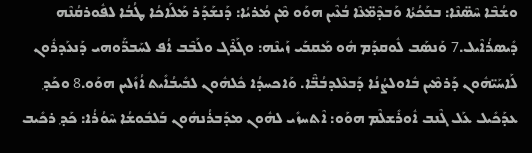ܘܫܳܒܶܐ ܚܶܣ̈ܢܶܐ: ܒܒܰܟܳܬܳܐ ܘܰܒܕܶܡ̈ܥܶܐ ܒܳܥܶܝܢ ܗܘܰܘ ܡܶܢ ܡܳܪܝܳܐ: ܕܰܢܫܰܕܰܪ ܡܰܠܰܐܟܳܐ ܛܳܒܳܐ ܠܦܽܘܪܩܳܢܶܗ ܕܺܝܣܪܳܐܶܝܠ.7 ܘܰܢܣܰܒ ܠܽܘܩܕܰܡ ܗܽܘ ܡܰܩܒܰܝ ܙܰܝܢܶܗ: ܘܓܰܪܶܓ ܘܠܰܒܶܒ ܐܳܦ ܠܚܰܒܖ̈ܰܘܗܝ ܕܰܢܥܰܕܪܽܘܢ ܠܰܐܚܰܝ̈ܗܽܘܢ ܕܰܪܡܶܝܢ ܒܽܐܘܠܨܳܢܳܐ ܕܰܒܥܶܠܕܒܳܒ̈ܶܐ. ܘܰܐܟܚܕܳܐ ܟܽܠܗܽܘܢ ܠܒܺܝܒܳܐܺܝܬ ܐܳܙܺܠܝܢ ܗܘܰܘ.8 ܘܟܰܕ݂ ܥܕܰܟܺܝܠ ܥܰܠ ܓܶܢܒ ܐܽܘܪܺܫܠܶܡ ܗܘܰܘ: ܐܶܬܚܙܺܝ ܠܗܽܘܢ ܡܕܰܒܪܳܢܗܽܘܢ ܒܰܠܒܽܘܫܳܐ ܚܶܘܳܪܳܐ: ܟܰܕ݂ ܪܟܺܝܒ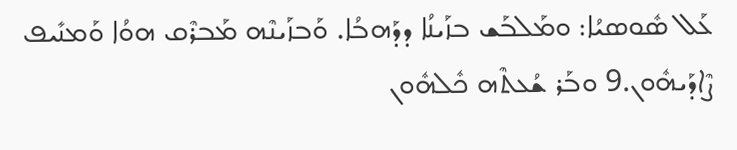ܥܰܠ ܣܽܘܣܝܳܐ: ܘܡܰܠܒܰܫ ܒܙܰܝܢܳܐ ܕܕܰܗܒܳܐ. ܘܰܒܙܰܝܢܶܗ ܡܰܒܪܶܩ ܗܘܳܐ ܘܰܡܢܺܝܦ ܨܶܐܕܰܝܗܽܘܢ.9 ܘܒܰܪ ܫܳܥܬܶܗ ܟܽܠܗܽܘܢ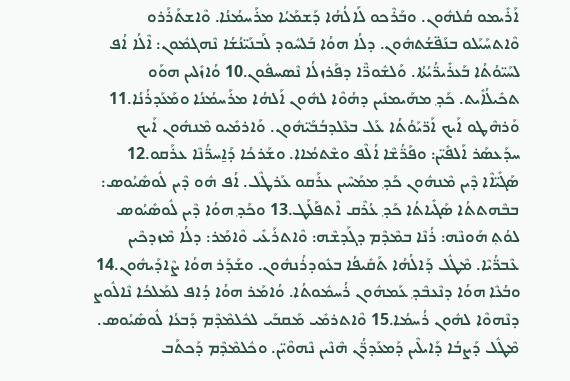ܐܰܪܺܝܡܘ ܩܳܠܗܽܘܢ. ܘܒܰܪܶܟܘ ܠܰܐܠܳܗܳܐ ܕܰܫܡܰܝܳܐ ܡܪܰܚܡܳܢܳܐ. ܘܶܐܫܬܰܪܰܪܘ ܘܶܐܬܚܰܝܰܠܘ ܒܢܰܦ̈ܫܳܬܗܽܘܢ. ܕܠܳܐ ܗܘܳܐ ܒܰܠܚܽܘܕ ܠܰܒܢܰܝ̈ܢܳܫܳܐ ܢܶܗܓܡܽܘܢ: ܐܶܠܳܐ ܐܳܦ ܠܚܰܝ̈ܘܳܬܳܐ ܒܰܥܪܺܝܪ̈ܳܝܳܬܳܐ. ܘܰܠܫܽܘܖ̈ܶܐ ܕܦܰܪܙܠܳܐ ܢܶܣܚܦܽܘܢ.10 ܘܳܐܙܺܠܝܢ ܗܘܰܘ ܬܟܺܝܠܳܐܺܝܬ. ܟܰܕ݂ ܡܗܰܝܡܢܺܝܢ ܕܗܳܘܶܐ ܠܗܽܘܢ ܐܰܠܗܳܐ ܡܪܰܚܡܳܢܳܐ ܘܡܰܥܰܕܪܳܢܳܐ.11 ܘܰܪܗܶܛܘ ܐܰܝܟ ܐܰܪ̈ܝܰܘܳܬܳܐ ܥܰܠ ܒܥܶܠܕܒܳܒܰܝ̈ܗܽܘܢ. ܘܰܐܪܡܺܝܘ ܡܶܢܗܽܘܢ ܐܰܝܟ ܚܕܰܥܣܰܪ ܐܰܠܦܺܝ̈ܢ: ܘܦܰܪ̈ܳܫܶܐ ܐܳܠܶܦ ܘܫܶܬܡܳܐܐ. ܘܫܰܪܟܳܐ ܕܰܐ̱ܚܪ̈ܳܢܶܐ ܥܪܰܩܘ.12 ܣܰܓܺܝ̈ܐܶܐ ܕܶܝܢ ܡܶܢܗܽܘܢ ܟܰܕ݂ ܡܡܰܚܶܝܢ ܥܪܰܩܘ ܥܰܪܛܶܠ. ܐܳܦ ܗܽܘ ܕܶܝܢ ܠܽܘܣܺܝܳܘܣ: ܒܒܶܗܬܬܳܐ ܣܰܓܺܝܐܬܳܐ ܟܰܕ݂ ܥܳܪܶܩ ܐܶܬܦܰܠܰܛ.13 ܘܟܰܕ݂ ܗܘܳܐ ܕܶܝܢ ܠܽܘܣܺܝܳܘܣ ܠܘܳܬ݂ ܗܰܘܢܶܗ: ܪܳܢܶܐ ܒܡܶܕܶܡ ܕܓܰܕܫܶܗ: ܘܶܐܬܪܰܥܺܝ ܘܶܐܡܰܪ: ܕܠܳܐ ܡܶܙܕܟܶܝܢ ܥܶܒܪ̈ܳܝܶܐ. ܡܶܛܽܠ ܕܰܐܠܳܗܳܐ ܬܰܩܺܝܦܳܐ ܒܥܽܘܕܪܳܢܗܽܘܢ. ܘܫܰܕܰܪ ܗܘܳܐ ܨܶܐܕܰܝܗܽܘܢ.14 ܘܒܳܥܶܐ ܗܘܳܐ ܕܢܶܥܒܶܕ݂ ܥܰܡܗܽܘܢ ܪܳܚܡܽܘܬܳܐ. ܘܳܐܡܰܪ ܗܘܳܐ ܕܳܐܦ ܠܡܰܠܟܳܐ ܢܶܐܠܽܘܨ ܕܢܶܗܘܶܐ ܠܗܽܘܢ ܪܳܚܡܳܐ.15 ܘܶܐܬܪܡܺܝ ܡܰܩܒܰܝ ܠܟܽܠܡܶܕܶܡ ܕܰܒܥܳܐ ܠܽܘܣܺܝܳܘܣ. ܡܶܛܽܠ ܕܰܨܒܳܐ ܕܰܐܝܠܶܝܢ ܕܰܡܥܰܕܪ̈ܳܢ ܗܶܢܶܝܢ ܢܶܗܘܶܝ̈ܢ. ܘܟܽܠܡܶܕܶܡ ܕܰܟܬܰܒ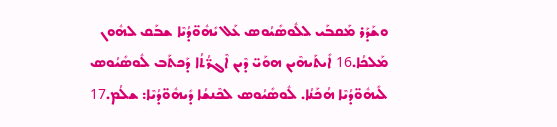ܘܫܰܕܰܪ ܡܰܩܒܰܝ ܠܠܽܘܣܺܝܳܘܣ ܥܰܠ ܝܺܗܽܘ̈ܕܳܝܶܐ ܫܒܰܩ ܠܗܽܘܢ ܡܰܠܟܳܐ.16 ܐܺܝܬܰܝܗܶܝܢ ܗܘܰܝ̈ ܕܶܝܢ ܐܶܓܪ̈ܳܬܳܐ ܕܰܟܬܰܒ ܠܽܘܣܺܝܳܘܣ ܠܺܝܗܽܘ̈ܕܳܝܶܐ ܗܳܟܰܢܳܐ. ܠܽܘܣܺܝܳܘܣ ܠܟܶܢܫܳܐ ܕܺܝܗܽܘ̈ܕܳܝܶܐ: ܫܠܳܡ.17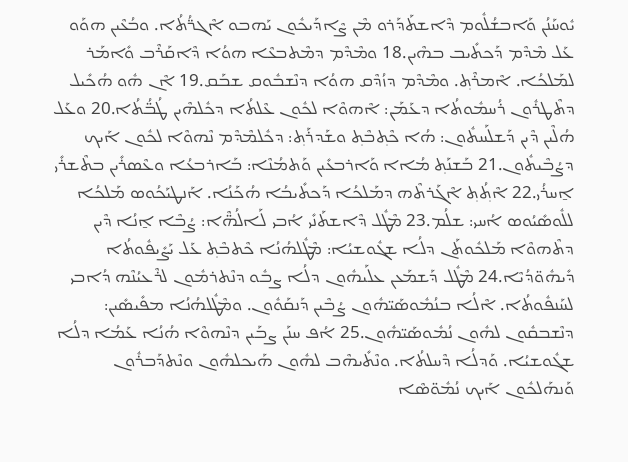ܝܽܘܚܰܢܳܢ ܘܰܐܒܫܳܠܽܘܡ ܕܶܐܫܬܰܕܰܪܘ ܡܶܢ ܨܶܐܕܰܝܟܽܘܢ ܝܰܗܒܘ ܐܶܓܪ̈ܳܬܳܐ. ܘܒܳܥܶܝܢ ܗܘܰܘ ܥܰܠ ܡܶܕܶܡ ܕܰܟܬܺܝܒ ܒܗܶܝܢ.18 ܘܡܶܕܶܡ ܕܡܶܬܒܥܶܐ ܗܘܳܐ ܕܶܐܩܰܪܶܒ ܘܺܐܡܰܪ ܠܡܰܠܟܳܐ. ܐܶܡܪܶܬ݂. ܘܡܶܕܶܡ ܕܙܳܕܶܩ ܗܘܳܐ ܕܢܶܫܒܽܘܩ ܫܒܰܩ.19 ܐܶܢ ܗܽܘ ܗܳܟܺܝܠ ܕܬܶܛܪܽܘܢ ܪܳܚܡܽܘܬܳܐ ܕܥܰܡܰܢ: ܐܶܗܘܶܐ ܠܟܽܘܢ ܥܶܠܬܳܐ ܕܟܽܠܗܶܝܢ ܛܳܒ̈ܳܬܳܐ.20 ܘܥܰܠ ܗܳܠܶܝܢ ܕܶܝܢ ܕܰܫܠܰܚܬܽܘܢ: ܗܳܐ ܟܶܬ݂ܒܶܬ݂ ܘܫܰܕܪܰܬ݂: ܕܟܽܠܡܶܕܶܡ ܢܶܗܘܶܐ ܠܟܽܘܢ ܐܰܝܟ ܕܨܳܒܶܝܬܽܘܢ.21 ܒܰܫܢܰܬ݂ ܡܳܐܐ ܘܰܐܪܒܥܺܝܢ ܘܰܬܡܳܢܶܐ: ܒܰܐܪܒܥܳܐ ܘܥܶܣܪܺܝܢ ܒܬܶܫܪܺܝ ܐ̱ܚܪܳܝ.22 ܐܶܬ݂ܳܬ݂ ܐܶܓܰܪܬܶܗ ܕܡܰܠܟܳܐ ܕܰܟܬܺܝܒܳܐ ܗܳܟܰܢܳܐ. ܐܰܢܛܝܰܟܳܘܣ ܡܰܠܟܳܐ ܠܠܽܘܣܺܝܳܘܣ ܐܳܚܝ: ܫܠܳܡ.23 ܡܶܛܽܠ ܕܶܐܫܬܰܢܺܝ ܐܳܒܝ ܠܰܐܠܳܗ̈ܶܐ: ܨܳܒܶܐ ܐ̱ܢܳܐ ܕܶܝܢ ܕܬܶܗܘܶܐ ܡܰܠܟܽܘܬܰܢ ܕܠܳܐ ܫܓܽܘܫܝܳܐ: ܡܶܛܽܠܗܳܢܳܐ ܟܶܬܒܶܬ݂ ܥܰܠ ܝܰܨܺܝܦܽܘܬܳܐ ܕܺܝܗܽܘ̈ܕܳܝܶܐ.24 ܡܶܛܽܠ ܕܰܫܡܰܥܢ ܥܠܰܝܗܽܘܢ ܕܠܳܐ ܨܒܽܘ ܕܢܶܬܪܡܽܘܢ ܠܪܶܥܝܳܢܶܗ ܕܳܐܒܝ ܠܚܰܢܦܽܘܬܳܐ. ܐܶܠܳܐ ܒܢܳܡܽܘܣܰܝ̈ܗܽܘܢ ܨܳܒܶܝܢ ܕܰܢܩܰܘܽܘܢ. ܘܡܶܛܽܠܗܳܢܳܐ ܡܦܺܝܣܺܝܢ: ܕܢܶܫܒܩܽܘܢ ܠܗܽܘܢ ܢܳܡܽܘܣܰܝ̈ܗܽܘܢ.25 ܐܳܦ ܚܢܰܢ ܨܒܰܝܢ ܕܢܶܗܘܶܐ ܗܳܢܳܐ ܥܰܡܳܐ ܕܠܳܐ ܫܓܽܘܫܝܳܐ. ܘܰܕܠܳܐ ܕܶܚܠܬܳܐ. ܘܢܶܬܺܝܗܶܒ ܠܗܽܘܢ ܗܰܝܟܠܗܽܘܢ ܘܢܶܬܕܰܒܪܽܘܢ ܘܰܢܗܰܠܟܽܘܢ ܐܰܝܟ ܢܳܡܽܘ̈ܣܶܐ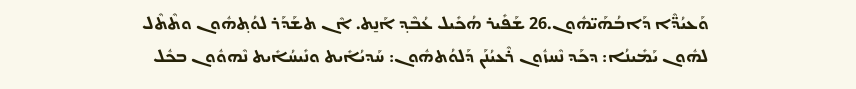ܘܰܥܝܳܕ̈ܶܐ ܕܰܐܒܳܗܰܝ̈ܗܽܘܢ.26 ܫܰܦܺܝܪ ܗܳܟܺܝܠ ܥܳܒܶܕ݂ ܐܰܢ̱ܬ. ܐܶܢ ܬܫܰܕܰܪ ܠܘܳܬ݂ܗܽܘܢ ܘܬܶܬܶܠ ܠܗܽܘܢ ܝܰܡܺܝܢܳܐ: ܕܟܰܕ ܢܶܚܙܽܘܢ ܪܶܥܝܳܢܰܢ ܕܰܠܘܳܬܗܽܘܢ: ܚܰܕܝܳܐܺܝܬ ܘܢܺܝܚܳܐܺܝܬ ܢܶܗܘܽܘܢ ܒܟܽܠ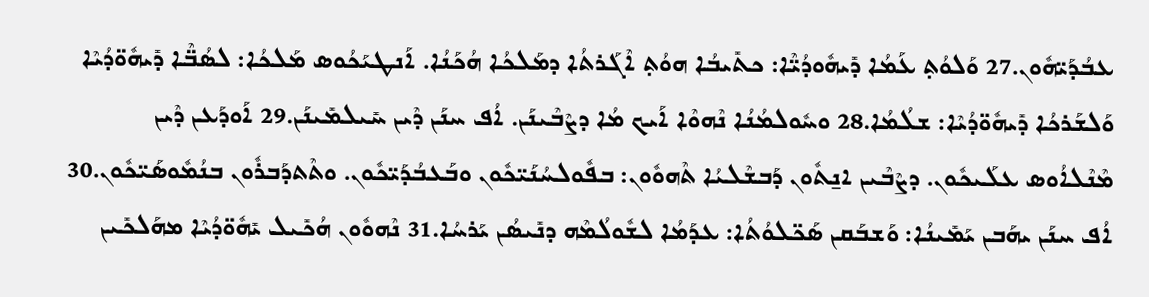ܥܒܳܕܰܝ̈ܗܽܘܢ.27 ܘܰܠܘܳܬ݂ ܥܰܡܳܐ ܕܺܝܗܽܘܕܳܝ̈ܶܐ: ܟܬܺܝܒܳܐ ܗܘܳܬ݂ ܐܶܓܰܪܬܳܐ ܕܡܰܠܟܳܐ ܗܳܟܰܢܳܐ. ܐܰܢܛܝܰܟܳܘܣ ܡܰܠܟܳܐ: ܠܣܳܒ̈ܶܐ ܕܺܝܗܽܘ̈ܕܳܝܶܐ ܘܰܠܫܰܪܟܳܐ ܕܺܝܗܽܘ̈ܕܳܝܶܐ: ܫܠܳܡܳܐ.28 ܘܚܽܘܠܡܳܢܳܐ ܢܶܗܘܶܐ ܐܰܝܟ ܡܳܐ ܕܨܶܒܶܝܢܰܢ. ܐܳܦ ܚܢܰܢ ܕܶܝܢ ܚܺܝܠܡܺܝܢܰܢ.29 ܐܰܘܕܰܥܢ ܕܶܝܢ ܡܶܢܶܠܐܳܘܣ ܥܠܰܝܟܽܘܢ. ܕܨܶܒܶܝܢ ܐܢ̱ܬܽܘܢ ܕܰܒܫܶܠܝܳܐ ܬܶܗܘܽܘܢ: ܒܦܽܘܠܚܳܢܰܝ̈ܟܽܘܢ ܘܒܰܥܒܳܕܰܝ̈ܟܽܘܢ. ܘܬܶܬܕܰܒܪܽܘܢ ܒܢܳܡܽܘܣܰܝ̈ܟܽܘܢ.30 ܐܳܦ ܚܢܰܢ ܝܗܰܒܢ ܝܰܡܺܝܢܳܐ: ܘܰܫܒܰܩܢ ܣܰܟ̈ܠܘܳܬܳܐ: ܥܕܰܡܳܐ ܠܫܽܘܠܳܡܶܗ ܕܢܺܝܣܳܢ ܝܰܪܚܳܐ.31 ܢܶܗܘܽܘܢ ܗܳܟܺܝܠ ܝܺܗܽܘ̈ܕܳܝܶܐ ܡܗܰܠܟܺܝܢ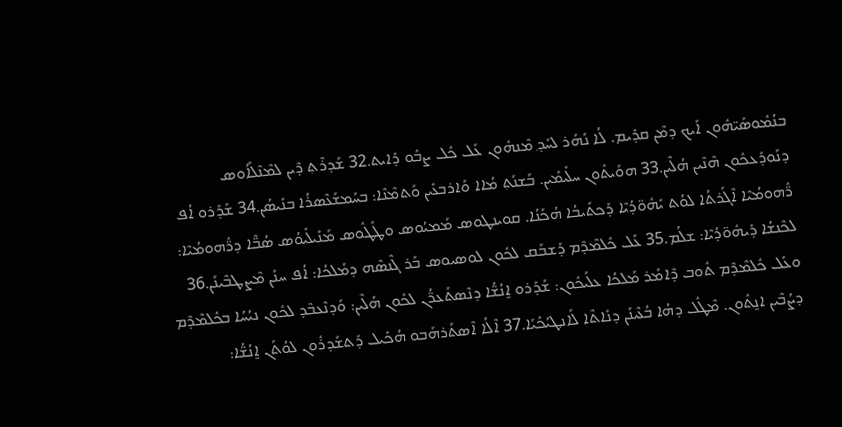ܒܢܳܡܽܘܣܰܝ̈ܗܽܘܢ ܐܰܝܟ ܕܡܶܢ ܩܕܺܝܡ. ܠܳܐ ܢܰܗܰܪ ܠܚܰܕ݂ ܡܶܢܗܽܘܢ ܥܰܠ ܟܽܠ ܨܒܽܘ ܕܺܐܝܬ.32 ܫܰܕܪܶܬ݂ ܕܶܝܢ ܠܡܶܢܶܠܰܐܳܘܣ ܕܢܰܘܕܰܥܟܽܘܢ ܗܶܢܶܝܢ ܗܳܠܶܝܢ.33 ܗܘܰܝܬܽܘܢ ܚܠܺܝܡܺܝܢ. ܒܰܫܢܰܬ݂ ܡܳܐܐ ܘܰܐܪܒܥܺܝܢ ܘܰܬܡܶܢܶܐ: ܒܚܰܡܫܰܥܶܣܪܳܐ ܒܢܺܝܣܳܢ.34 ܫܰܕܰܪܘ ܐܳܦ ܪ̈ܽܗܘܡܳܝܶܐ ܐܶܓܰܪܬܳܐ ܠܘܳܬ ܝܺܗܽܘ̈ܕܳܝܶܐ ܕܰܟܬܺܝܒܳܐ ܗܳܟܰܢܳܐ. ܩܘܝܢܛܘܣ ܡܰܡܝܳܘܣ ܘܛܺܛܽܘܣ ܡܰܢܺܝܠܺܝܘܳܣ ܣܳܒ̈ܶܐ ܕܪ̈ܽܗܘܡܳܝܶܐ: ܠܟܶܢܫܳܐ ܕܺܝܗܽܘ̈ܕܳܝܶܐ: ܫܠܳܡ.35 ܥܰܠ ܟܽܠܡܶܕܶܡ ܕܰܫܒܰܩ ܠܟܽܘܢ ܠܘܣܝܘܣ ܒܰܪ ܓܶܢܣܶܗ ܕܡܰܠܟܳܐ: ܐܳܦ ܚܢܰܢ ܡܶܨܛܒܶܝܢܰܢ.36 ܘܥܰܠ ܟܽܠܡܶܕܶܡ ܬܽܘܒ ܕܶܐܡܰܪ ܡܰܠܟܳܐ ܥܠܰܝܟܽܘܢ: ܫܰܕܰܪܘ ܐ̱ܢܳܫ̈ܳܐ ܕܢܶܣܬܰܥܪ̈ܳܢ ܠܟܽܘܢ ܗܳܠܶܝܢ: ܘܰܕܢܶܥܒܶܕ ܠܟܽܘܢ ܢܝܳܚܳܐ ܒܟܽܠܡܶܕܶܡ ܕܨܳܒܶܝܢ ܐܢ̱ܬܽܘܢ. ܡܶܛܽܠ ܕܗܳܐ ܒܳܥܶܝܢܰܢ ܕܢܺܐܬܶܐ ܠܰܐܢܛܝܳܟܺܝܰܐ.37 ܐܶܠܳܐ ܐܶܣܬܰܪܗܰܒܘ ܗܳܟܺܝܠ ܕܰܬܫܰܕܪܽܘܢ ܠܘܳܬܰܢ ܐ̱ܢܳܫ̈ܳܐ: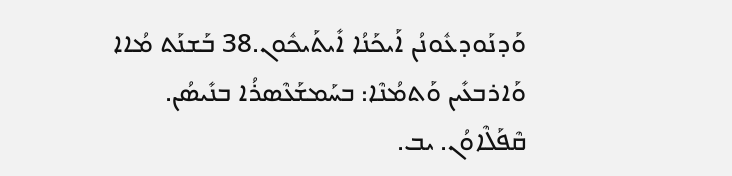ܘܰܕܢܰܘܕܥܽܘܢܳܢ ܐܰܝܟܰܢܳܐ ܐܺܝܬܰܝܟܽܘܢ.38 ܒܰܫܢܰܬ ܡܳܐܐ ܘܰܐܪܒܥܺܝܢ ܘܰܬܡܳܢܶܐ: ܒܚܰܡܫܰܥܶܣܪܳܐ ܒܢܺܝܣܳܢ.
ܩܶܦܰܠܶܐܘܳܢ. ܝܒ.